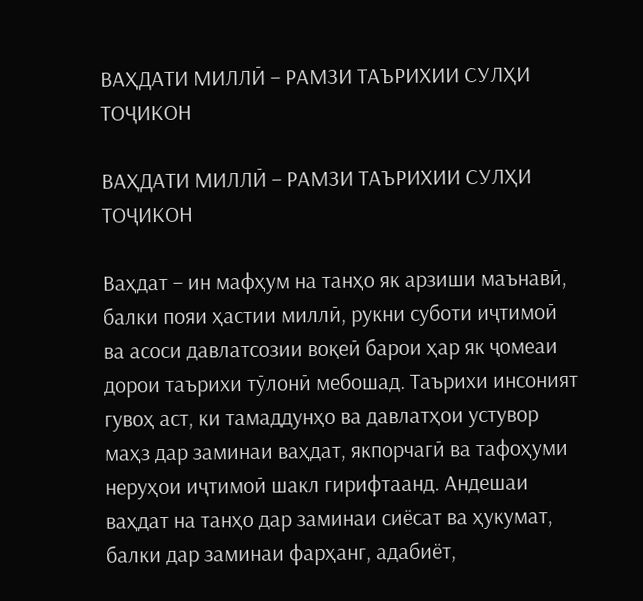ВАҲДАТИ МИЛЛӢ – РАМЗИ ТАЪРИХИИ СУЛҲИ ТОҶИКОН

ВАҲДАТИ МИЛЛӢ – РАМЗИ ТАЪРИХИИ СУЛҲИ ТОҶИКОН

Ваҳдат – ин мафҳум на танҳо як арзиши маънавӣ, балки пояи ҳастии миллӣ, рукни суботи иҷтимоӣ ва асоси давлатсозии воқеӣ барои ҳар як ҷомеаи дорои таърихи тӯлонӣ мебошад. Таърихи инсоният гувоҳ аст, ки тамаддунҳо ва давлатҳои устувор маҳз дар заминаи ваҳдат, якпорчагӣ ва тафоҳуми неруҳои иҷтимоӣ шакл гирифтаанд. Андешаи ваҳдат на танҳо дар заминаи сиёсат ва ҳукумат, балки дар заминаи фарҳанг, адабиёт,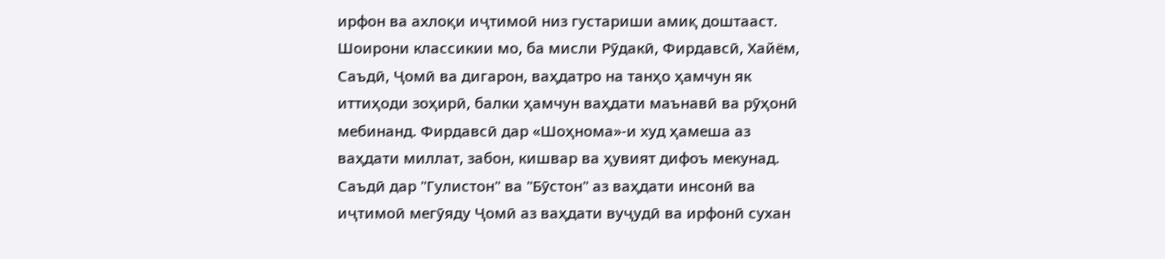ирфон ва ахлоқи иҷтимоӣ низ густариши амиқ доштааст. Шоирони классикии мо, ба мисли Рӯдакӣ, Фирдавсӣ, Хайём, Саъдӣ, Ҷомӣ ва дигарон, ваҳдатро на танҳо ҳамчун як иттиҳоди зоҳирӣ, балки ҳамчун ваҳдати маънавӣ ва рӯҳонӣ мебинанд. Фирдавсӣ дар «Шоҳнома»-и худ ҳамеша аз ваҳдати миллат, забон, кишвар ва ҳувият дифоъ мекунад. Саъдӣ дар "Гулистон" ва "Бӯстон" аз ваҳдати инсонӣ ва иҷтимоӣ мегӯяду Ҷомӣ аз ваҳдати вуҷудӣ ва ирфонӣ сухан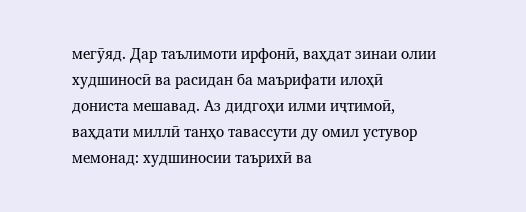мегӯяд. Дар таълимоти ирфонӣ, ваҳдат зинаи олии худшиносӣ ва расидан ба маърифати илоҳӣ дониста мешавад. Аз дидгоҳи илми иҷтимоӣ, ваҳдати миллӣ танҳо тавассути ду омил устувор мемонад: худшиносии таърихӣ ва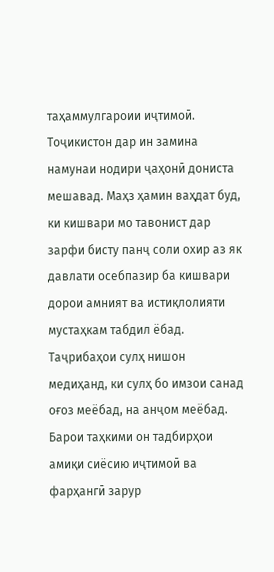таҳаммулгароии иҷтимоӣ. Тоҷикистон дар ин замина намунаи нодири ҷаҳонӣ дониста мешавад. Маҳз ҳамин ваҳдат буд, ки кишвари мо тавонист дар зарфи бисту панҷ соли охир аз як давлати осебпазир ба кишвари дорои амният ва истиқлолияти мустаҳкам табдил ёбад. Таҷрибаҳои сулҳ нишон медиҳанд, ки сулҳ бо имзои санад оғоз меёбад, на анҷом меёбад. Барои таҳкими он тадбирҳои амиқи сиёсию иҷтимоӣ ва фарҳангӣ зарур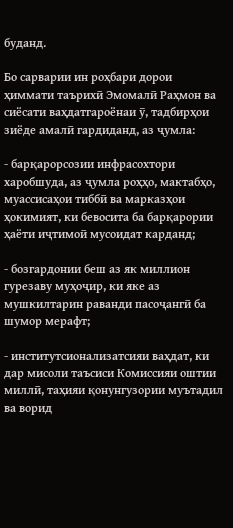буданд.

Бо сарварии ин роҳбари дорои ҳиммати таърихӣ Эмомалӣ Раҳмон ва сиёсати ваҳдатгароёнаи ӯ, тадбирҳои зиёде амалӣ гардиданд, аз ҷумла:

- барқарорсозии инфрасохтори харобшуда, аз ҷумла роҳҳо, мактабҳо, муассисаҳои тиббӣ ва марказҳои ҳокимият, ки бевосита ба барқарории ҳаёти иҷтимоӣ мусоидат карданд;

- бозгардонии беш аз як миллион гурезаву муҳоҷир, ки яке аз мушкилтарин раванди пасоҷангӣ ба шумор мерафт;

- институтсионализатсияи ваҳдат, ки дар мисоли таъсиси Комиссияи оштии миллӣ, таҳияи қонунгузории муътадил ва ворид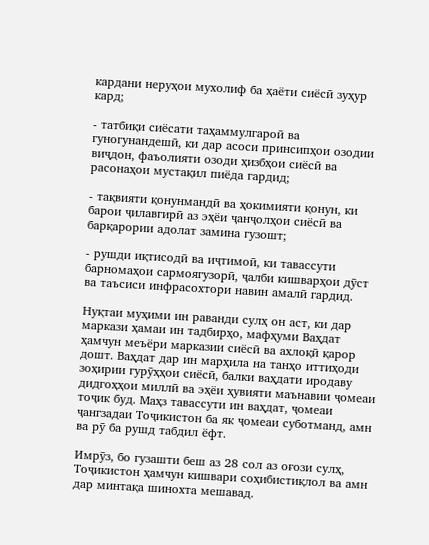кардани неруҳои мухолиф ба ҳаёти сиёсӣ зуҳур кард;

- татбиқи сиёсати таҳаммулгароӣ ва гуногунандешӣ, ки дар асоси принсипҳои озодии виҷдон, фаъолияти озоди ҳизбҳои сиёсӣ ва расонаҳои мустақил пиёда гардид;

- тақвияти қонунмандӣ ва ҳокимияти қонун, ки барои ҷилавгирӣ аз эҳёи ҷанҷолҳои сиёсӣ ва барқарории адолат замина гузошт;

- рушди иқтисодӣ ва иҷтимоӣ, ки тавассути барномаҳои сармоягузорӣ, ҷалби кишварҳои дӯст ва таъсиси инфрасохтори навин амалӣ гардид.

Нуқтаи муҳими ин раванди сулҳ он аст, ки дар маркази ҳамаи ин тадбирҳо, мафҳуми Ваҳдат ҳамчун меъёри марказии сиёсӣ ва ахлоқӣ қарор дошт. Ваҳдат дар ин марҳила на танҳо иттиҳоди зоҳирии гурӯҳҳои сиёсӣ, балки ваҳдати иродаву дидгоҳҳои миллӣ ва эҳёи ҳувияти маънавии ҷомеаи тоҷик буд. Маҳз тавассути ин ваҳдат, ҷомеаи ҷангзадаи Тоҷикистон ба як ҷомеаи суботманд, амн ва рӯ ба рушд табдил ёфт.

Имрӯз, бо гузашти беш аз 28 сол аз оғози сулҳ, Тоҷикистон ҳамчун кишвари соҳибистиқлол ва амн дар минтақа шинохта мешавад.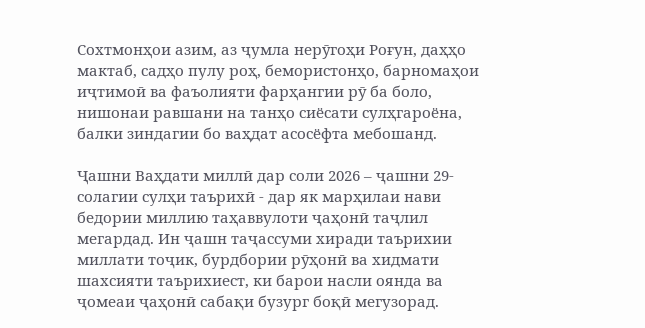Сохтмонҳои азим, аз ҷумла нерӯгоҳи Роғун, даҳҳо мактаб, садҳо пулу роҳ, бемористонҳо, барномаҳои иҷтимоӣ ва фаъолияти фарҳангии рӯ ба боло, нишонаи равшани на танҳо сиёсати сулҳгароёна, балки зиндагии бо ваҳдат асосёфта мебошанд.

Ҷашни Ваҳдати миллӣ дар соли 2026 – ҷашни 29-солагии сулҳи таърихӣ - дар як марҳилаи нави бедории миллию таҳаввулоти ҷаҳонӣ таҷлил мегардад. Ин ҷашн таҷассуми хиради таърихии миллати тоҷик, бурдбории рӯҳонӣ ва хидмати шахсияти таърихиест, ки барои насли оянда ва ҷомеаи ҷаҳонӣ сабақи бузург боқӣ мегузорад.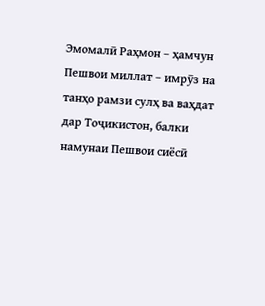Эмомалӣ Раҳмон – ҳамчун Пешвои миллат – имрӯз на танҳо рамзи сулҳ ва ваҳдат дар Тоҷикистон, балки намунаи Пешвои сиёсӣ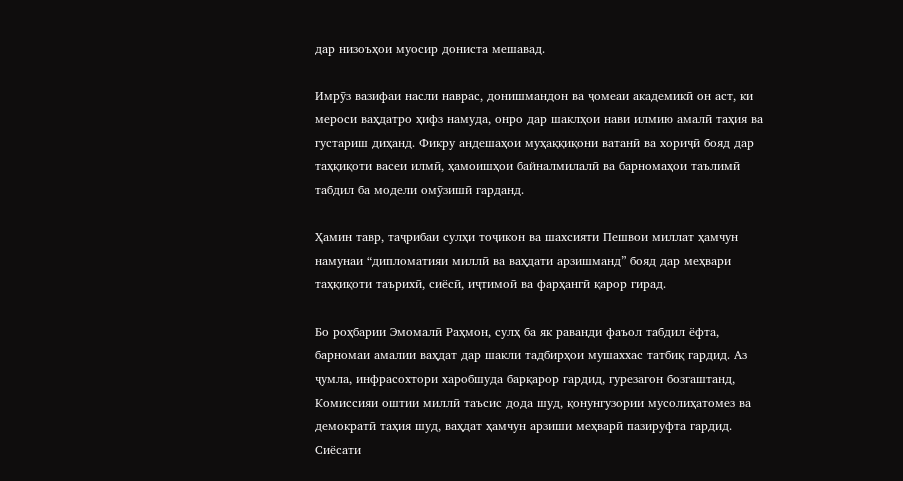дар низоъҳои муосир дониста мешавад.

Имрӯз вазифаи насли наврас, донишмандон ва ҷомеаи академикӣ он аст, ки мероси ваҳдатро ҳифз намуда, онро дар шаклҳои нави илмию амалӣ таҳия ва густариш диҳанд. Фикру андешаҳои муҳаққиқони ватанӣ ва хориҷӣ бояд дар таҳқиқоти васеи илмӣ, ҳамоишҳои байналмилалӣ ва барномаҳои таълимӣ табдил ба модели омӯзишӣ гарданд.

Ҳамин тавр, таҷрибаи сулҳи тоҷикон ва шахсияти Пешвои миллат ҳамчун намунаи “дипломатияи миллӣ ва ваҳдати арзишманд” бояд дар меҳвари таҳқиқоти таърихӣ, сиёсӣ, иҷтимоӣ ва фарҳангӣ қарор гирад.

Бо роҳбарии Эмомалӣ Раҳмон, сулҳ ба як раванди фаъол табдил ёфта, барномаи амалии ваҳдат дар шакли тадбирҳои мушаххас татбиқ гардид. Аз ҷумла, инфрасохтори харобшуда барқарор гардид, гурезагон бозгаштанд, Комиссияи оштии миллӣ таъсис дода шуд, қонунгузории мусолиҳатомез ва демократӣ таҳия шуд, ваҳдат ҳамчун арзиши меҳварӣ пазируфта гардид. Сиёсати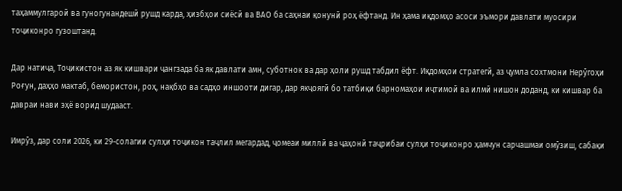таҳаммулгароӣ ва гуногунандешӣ рушд карда, ҳизбҳои сиёсӣ ва ВАО ба саҳнаи қонунӣ роҳ ёфтанд. Ин ҳама иқдомҳо асоси эъмори давлати муосири тоҷиконро гузоштанд.

Дар натиҷа, Тоҷикистон аз як кишвари ҷангзада ба як давлати амн, суботнок ва дар ҳоли рушд табдил ёфт. Иқдомҳои стратегӣ, аз ҷумла сохтмони Нерӯгоҳи Роғун, даҳҳо мактаб, бемористон, роҳ, нақбҳо ва садҳо иншооти дигар, дар якҷоягӣ бо татбиқи барномаҳои иҷтимоӣ ва илмӣ нишон доданд, ки кишвар ба давраи нави эҳё ворид шудааст.

Имрӯз, дар соли 2026, ки 29-солагии сулҳи тоҷикон таҷлил мегардад, ҷомеаи миллӣ ва ҷаҳонӣ таҷрибаи сулҳи тоҷиконро ҳамчун сарчашмаи омӯзиш, сабақи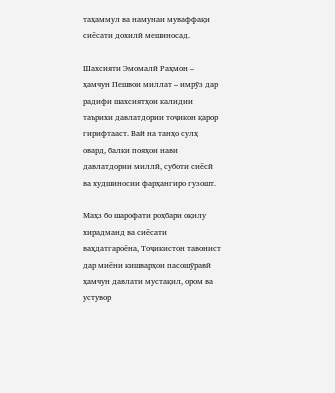таҳаммул ва намунаи муваффақи сиёсати дохилӣ мешиносад.

Шахсияти Эмомалӣ Раҳмон – ҳамчун Пешвои миллат – имрӯз дар радифи шахсиятҳои калидии таърихи давлатдории тоҷикон қарор гирифтааст. Вай на танҳо сулҳ овард, балки пояҳои нави давлатдории миллӣ, суботи сиёсӣ ва худшиносии фарҳангиро гузошт.

Маҳз бо шарофати роҳбари оқилу хирадманд ва сиёсати ваҳдатгароёна, Тоҷикистон тавонист дар миёни кишварҳои пасошӯравӣ ҳамчун давлати мустақил, ором ва устувор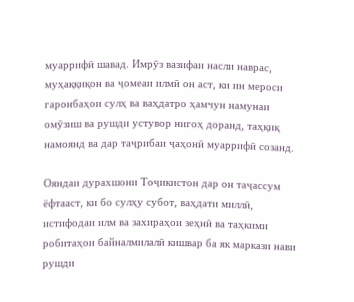муаррифӣ шавад. Имрӯз вазифаи насли наврас, муҳаққиқон ва ҷомеаи илмӣ он аст, ки ин мероси гаронбаҳои сулҳ ва ваҳдатро ҳамчун намунаи омӯзиш ва рушди устувор нигоҳ доранд, таҳқиқ намоянд ва дар таҷрибаи ҷаҳонӣ муаррифӣ созанд.

Ояндаи дурахшони Тоҷикистон дар он таҷассум ёфтааст, ки бо сулҳу субот, ваҳдати миллӣ, истифодаи илм ва захираҳои зеҳнӣ ва таҳкими робитаҳои байналмилалӣ кишвар ба як маркази нави рушди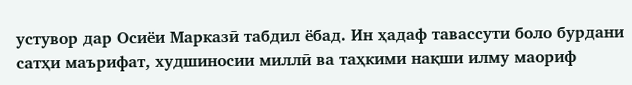устувор дар Осиёи Марказӣ табдил ёбад. Ин ҳадаф тавассути боло бурдани сатҳи маърифат, худшиносии миллӣ ва таҳкими нақши илму маориф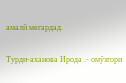амалӣ мегардад.

Турди-аханова Ирода .- омӯзгори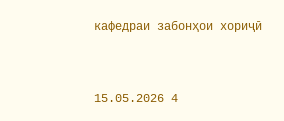кафедраи забонҳои хориҷӣ


15.05.2026 4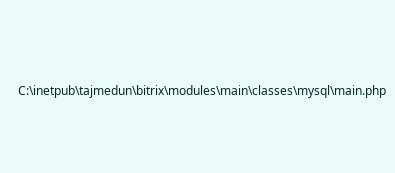C:\inetpub\tajmedun\bitrix\modules\main\classes\mysql\main.php